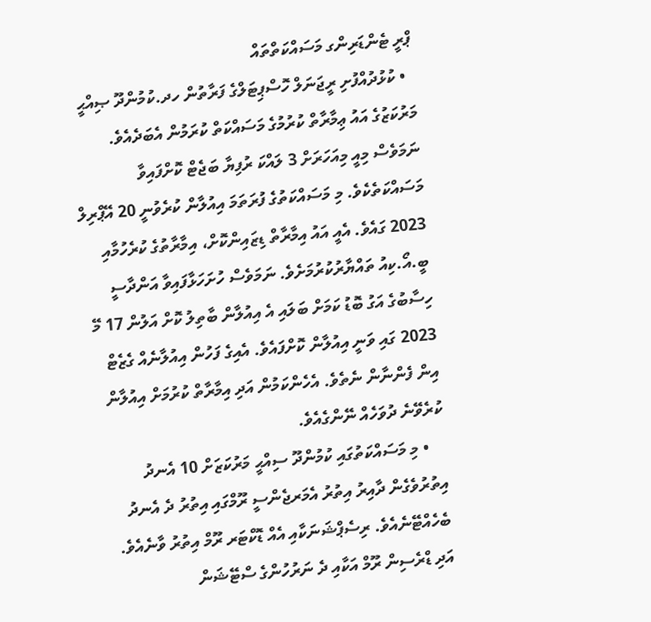ޕްރީ ޓެންޑަރިންގ މަސައްކަތްތައް
  • ކުޅުދުއްފުށި ރީޖަނަލް ހޮސްޕިޓަލްގެ ފަރާތުން ހދ.ކުމުންދޫ ޞިއްޙީ މަރުކަޒުގެ އައު ޢިމާރާތް ކުރުމުގެ މަސައްކަތް ކުރަމުން އެބަދެއެވެ. ނަމަވެސް މިއީ މިއަހަރަށް 3 ލައްކަ ރުފިޔާ ބަޖެޓް ކޮށްފައިވާ މަސައްކަތެކެވެ. މި މަސައްކަތުގެ ފުރަތަމަ އިއުލާން ކުރެވުނީ 20 އޭޕްރިލް 2023 ގައެވެ. އެއީ އައު އިމާރާތް ޑިޒައިންކޮށް، އިމާރާތުގެ ކުރެހުމާއި ބީ.އޯ.ކިއު ތައްޔާރުކުރުމަށެވެ. ނަމަވެސް ހުށަހަޅާފައިވާ އަންދާސީ ހިސާބުގެ އަގު ބޮޑު ކަމަށް ބަލައި އެ އިއުލާން ބާތިލު ކޮށް އަލުން 17 މޭ 2023 ގައި ވަނީ އިއުލާން ކޮށްފައެވެ. އެއިގެ ފަހުން އިއުލާނެއް ގެޒެޓް އިން ފެންނާން ނެތެވެ. އެހެންކަމުން އަދި އިމާރާތް ކުރުމަށް އިއުލާން ކުރެވޭނެ ދުވަހެއް ނޭންގެއެވެ.
    • މި މަސައްކަތުގައި ކުމުންދޫ ސިއްޙީ މަރުކަޒަށް 10 އެނދު އިތުރުވެގެން ދާއިރު އިތުރު އެމަރޖެންސީ ރޫމްގައި އިތުރު ދެ އެނދު ބެހެއްޓޭނެއެވެ. ރިސެޕްޝަނަކާއި އެއް ޑޮކްޓަރ ރޫމް އިތުރު ވާނެއެވެ. އަދި ޑްރެސިން ރޫމް އަކާއި ދެ ނަރުހުންގެ ސްޓޭޝަން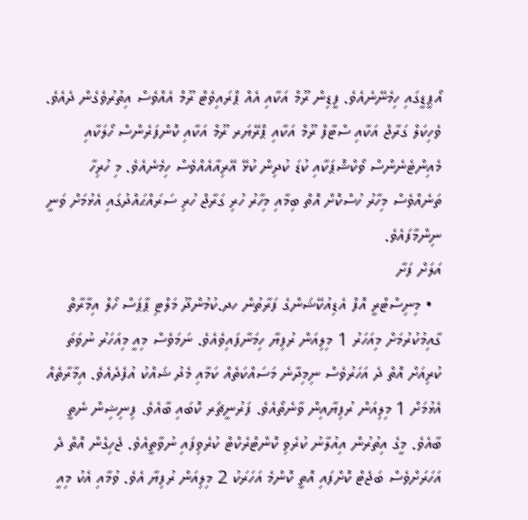އޯޕީޑީގައި ހިމެނޭނެއެވެ. ފީޑިން ރޫމް އަކާއި އެއް ޕްރައިވެޓް ރޫމް އެއްވެސް އިތުރުވެގެން ދެއެވެ. ވެހިކަލް ގަރާޖް އަކާއި ސްޓާފް ރޫމް އަކާއި ޕްރޭޔަރ ރޫމް އަކާއި ކޮންފަރެންސް ހޯލަކާއި މެއިންޓެނެންސް ވޯކްޝޮޕަކާއި ކުޑަ ކުދިން ކުޅޭ އޭރިއާއެއްވެސް ހިމެނެއެވެ. މި ހުރިހާ ތަނެއްވެސް މިހާރު ހުސްކޮށް އޮތް ބިމާއި މިހާރު ހުރި ގަރާޖް ހުރި ސަރައްޙައްދުގައި އެޅުމަށް ވަނީ ނިންމާފައެވެ.
އަލަށް ފަށާ
  • މިނިސްޓްރީ އޮފް އެޑިއުކޭޝަންގެ ފަރާތުން ހދ.ކުމުންދޫ މަލްޓި ޕާޕަސް ހޯލް އިމާރާތް ގާއިމުކުރުމަށް މިއަހަރު 1 މިލިއަން ރުފިޔާ ހިމަނާފައިވެއެވެ. ނަމަވެސް މިއީ މިއަހަރު ނުވަތަ ކުރިއަށް އޮތް ދެ އަހަރުވެސް ނިމިދާނެ މަސައްކަތެއް ކަމާއި މެދު ޝައްކު އުފެދެއެވެ. އިމާރާތެއް އެޅުމަށް 1 މިލިއަން ރުފިޔާއިން ވާނެތޯއެވެ. ފަރުނީޗަރ ކޮބައި ބާއެވެ. ފިނިޝިން ނެތީ ބާއެވެ. މީގެ އިތުރުން އިއުލާނު ކުރެވި ކޮންޓްރެކްޓް ކުރެވިފައި ނުވާތީއެވެ. ޖެހިގެން އޮތް ދެ އަހަރަށްވެސް ބަޖެޓް ކޮށްފައި އޮތީ ކޮންމެ އަހަރަކު 2 މިލިއަން ރުފިޔާ އެވެ. ވުމާއި އެކު މިއީ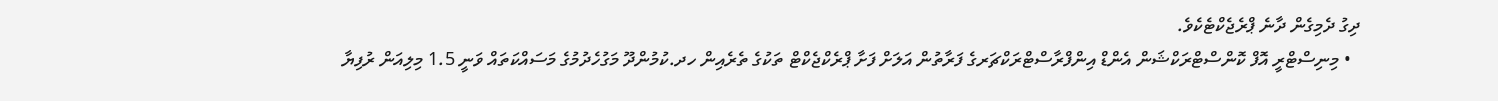ދިގު ދެމިގެން ދާނެ ޕްރެޖެކްޓެކެވެ.
  • މިނިސްޓްރީ އޮފް ކޮންސްޓްރަކްޝަން އެންޑް އިންފްރާސްޓްރަކްޗަރގެ ފަރާތުން އަލަށް ފަށާ ޕްރެކްޖެކްޓް ތަކުގެ ތެރެއިން ހދ.ކުމުންދޫ މަގުހެދުމުގެ މަސައްކަތައް ވަނީ 1.5 މިލިއަން ރުފިޔާ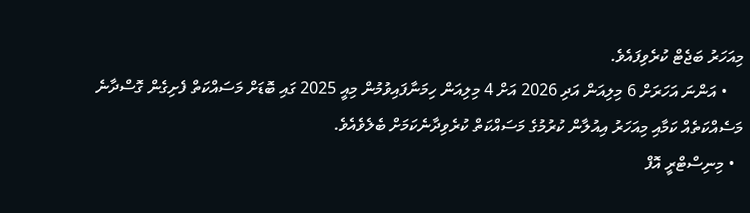މިއަހަރު ބަޖެޓް ކުރެވިފައެވެ.
    • އަންނަ އަހަރަށް 6 މިލިއަން އަދި 2026 އަށް 4 މިލިއަން ހިމަނާފައިވުމުން މިއީ 2025 ގައި ބޮޑަށް މަސައްކަތް ފެށިގެން ގޮސްދާނެ މަސެއްކަތެއް ކަމާއި މިއަހަރު އިއުލާން ކުރުމުގެ މަސައްކަތް ކުރެވިދާނެކަމަށް ބެލެވެއެވެ.
  • މިނިސްޓްރީ އޮފް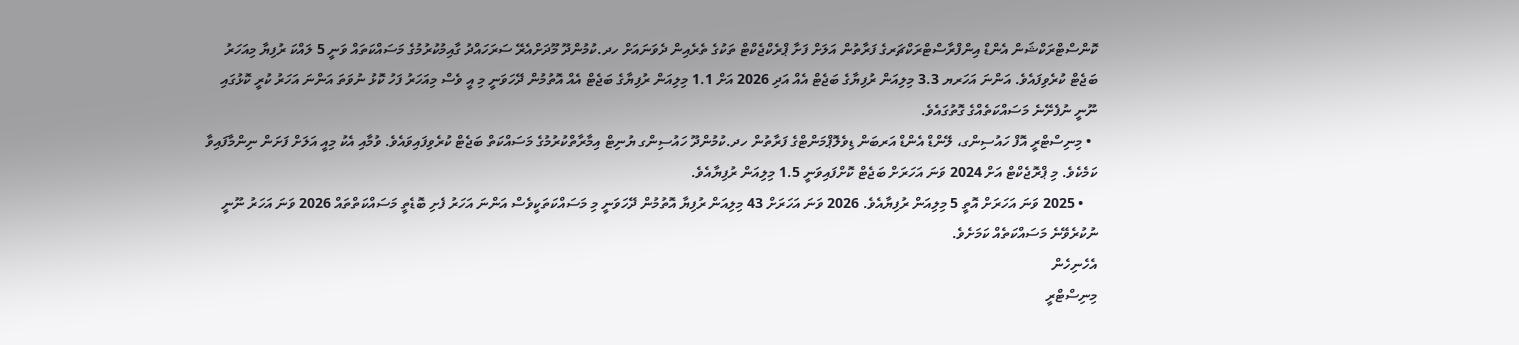ކޮންސްޓްރަކްޝަން އެންޑް އިންފްރާސްޓްރަކްޗަރގެ ފަރާތުން އަލަށް ފަށާ ޕްރެކްޖެކްޓް ތަކުގެ ތެރެއިން ދެވަނައަށް ހދ.ކުމުންދޫ މޫދަށްއެރޭ ސަރަހައްދު ގާއިމުކުރުމުގެ މަސައްކަތައް ވަނީ 5 ލައްކަ ރުފިޔާ މިއަހަރު ބަޖެޓް ކުރެވިފައެވެ. އަންނަ އަހަރޔ 3.3 މިލިއަން ރުފިޔާގެ ބަޖެޓް އެއް އަދި 2026 އަށް 1.1 މިލިއަން ރުފިޔާގެ ބަޖެޓް އެއް އޮތުމުން ދޭހަވަނީ މި އީ ވެސް މިއަހަރު ފަހު ކޮޅު ނުވަތަ އަންނަ އަހަރު ކުރީ ކޮޅުގައި ނޫނީ ނުފެށޭނެ މަސައްކަތެއްގެ ގޮތުގައެވެ.
  • މިނިސްޓްރީ އޮފް ހައުސިންގ، ލޭންޑް އެންޑް އަރބަން ޑިވެލޮޕްމަންޓްގެ ފަރާތުން ހދ.ކުމުންދޫ ހައުސިންގ ޔުނިޓް އިމާރާތްކުރުމުގެ މަސައްކަތް ބަޖެޓް ކުރެވިފައިވައެވެ. ވުމާއި އެކު މިއީ އަލަށް ފަށަން ނިންމާފައިވާ ކަމެކެވެ. މި ޕްރޮޖެކްޓް އަށް 2024 ވަނަ އަހަރަށް ބަޖެޓް ކޮށްފައިވަނީ 1.5 މިލިއަން ރުފިޔާއެވެ.
    • 2025 ވަނަ އަހަރަށް އޮތީ 5 މިލިއަން ރުފިޔާއެވެ. 2026 ވަނަ އަހަރަށް 43 މިލިއަން ރުފިޔާ އޮތުމުން ދޭހަވަނީ މި މަސައްކަތަކީވެސް އަންނަ އަހަރު ފެށި ބޮޑެތީ މަސައްކަތްތައް 2026 ވަނަ އަހަރު ނޫނީ ނުކުރެވޭނެ މަސައްކަތެއް ކަމަށެވެ.
އެހެނިހެން
މިނިސްޓްރީ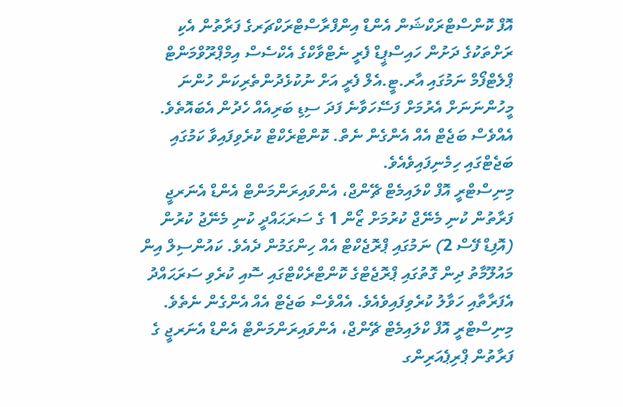އޮފް ކޮންސްޓްރަކްޝަން އެންޑް އިންފްރާސްޓްރަކްޗަރގެ ފަރާތުން އެކި ރަށްތަކުގެ ދަށުން ހައިސްޕީޑް ފެރީ ނެޓްވާކްގެ އެކްސެސް އިމްޕްރޫވްމަންޓް ޕްލެޓްފޯމް ނަމުގައި އާރ.ޓީ.އެލް ފެރީ އަށް ނުކުޅެދުންތެރިކަން ހުންނަ މީހުންނަނަށް އެރުމަށް ފަސޭހަވާނެ ފަދަ ސިޑި ބަރިއެއް ހެދުން އެބައޮތެވެ. އެއްވެސް ބަޖެޓް އެއް އެންގެން ނެތް. ކޮންޓްރެކްޓް ކުރެވިފައިވާ ކަމުގައި ބަޖެޓްގައި ހިމެނިފައިވެއެވެ.
މިނިސްޓްރީ އޮފް ކްލައިމެޓް ޗޭންޖް، އެންވައިރަންމަންޓް އެންޑް އެނަރޖީ ފަރާތުން ކުނި މެނޭޖް ކުރުމަށް ޒޯން 1 ގެ ސަރަޙައްދީ ކުނި މެނޭޖު ކުރުން (އޮފިޑް ފޭސް 2) ނަމުގައި ޕްރޮޖެކްޓް އެއް ހިންގަމުން ދެއެވެ. ކައުންސިލް އިން މައުލޫމާތު ދިން ގޮތުގައި ޕްރޮޖެޓްގެ ކޮންޓްރެކްޓްގައި ސޮއި ކުރެވި ސަރަޙައްދު އެފަރާތާއި ހަވާލު ކުރެވިފައިވެއެވެ. އެއްވެސް ބަޖެޓް އެއް އެންގެން ނެތެވެ.
މިނިސްޓްރީ އޮފް ކްލައިމެޓް ޗޭންޖް، އެންވައިރަންމަންޓް އެންޑް އެނަރޖީ ގެ ފަރާތުން ޕްރިޕެއަރިންގ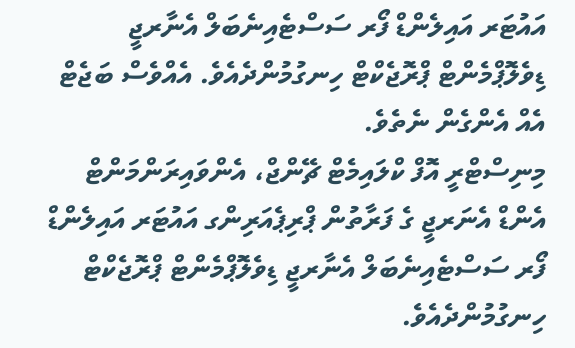އައުޓަރ އައިލެންޑް ފޯރ ސަސްޓެއިނެބަލް އެނާރޖީ ޑިވެލޮޕްމެންޓް ޕްރޮޖެކްޓް ހިނގުމުންދެއެވެ. އެއްވެސް ބަޖެޓް އެއް އެންގެން ނެތެވެ.
މިނިސްޓްރީ އޮފް ކްލައިމެޓް ޗޭންޖް، އެންވައިރަންމަންޓް އެންޑް އެނަރޖީ ގެ ފަރާތުން ޕްރިޕެއަރިންގ އައުޓަރ އައިލެންޑް ފޯރ ސަސްޓެއިނެބަލް އެނާރޖީ ޑިވެލޮޕްމެންޓް ޕްރޮޖެކްޓް ހިނގުމުންދެއެވެ.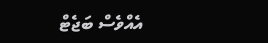އެއްވެސް ބަޖެޓް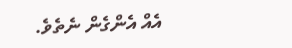އެއް އެންގެން ނެތެވެ.